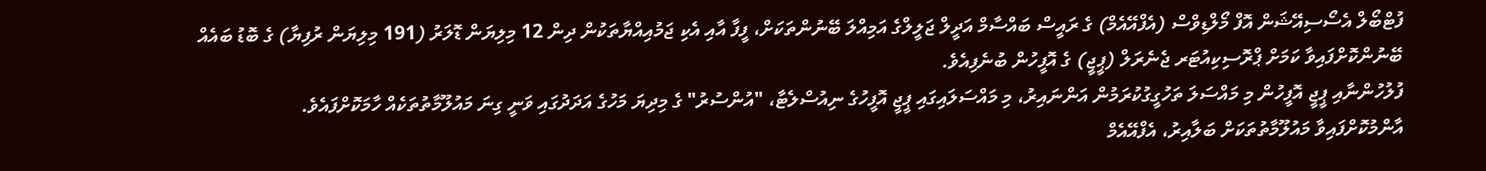ފުޓްބޯލް އެސޯސިއޭޝަން އޮފް މޯލްޑިވްސް (އެފްއޭއެމް) ގެ ރައީސް ބައްސާމް އަދީލް ޖަލީލްގެ އަމިއްލަ ބޭނުންތަކަށް، ފީފާ އާއި އެކި ޖަމުއިއްޔާތަކުން ދިން 12 މިލިޔަން ޑޮލަރު (191 މިލިޔަން ރުފިޔާ) ގެ ބޮޑު ބައެއް ބޭނުންކޮށްފައިވާ ކަމަށް ޕްރޮސިކިއުޓަރ ޖެނެރަލް (ޕީޖީ) ގެ އޮފީހުން ބުނެފިއެވެ.
ފުލުހުންނާއި ޕީޖީ އޮފީހުން މި މައްސަލަ ތަހުގީގުކުރަމުން އަންނައިރު، މި މައްސަލައިގައި ޕީޖީ އޮފީހުގެ ނިއުސްލެޓާ، "އުންސުރު" ގެ މިދިޔަ މަހުގެ އަދަދުގައި ވަނީ ގިނަ މައުލޫމާތުތަކެއް ހާމަކޮށްފައެވެ.
އާންމުކޮށްފައިވާ މައުލޫމާތުތަކަށް ބަލާއިރު، އެފްއޭއެމް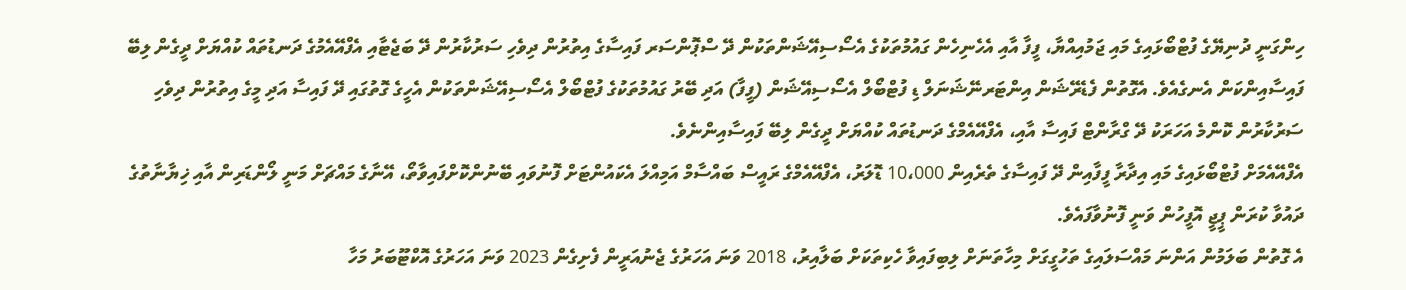ހިންގަނީ ދުނިޔޭގެ ފުޓްބޯޅައިގެ މައި ޖަމުއިއްޔާ، ފީފާ އާއި އެހެނިހެން ގައުމުތަކުގެ އެސޯސިއޭޝަންތަކުން ދޭ ސްޕޮންސަރ ފައިސާގެ އިތުރުން ދިވެހި ސަރުކާރުން ދޭ ބަޖެޓާއި އެފްއޭއެމުގެ ދަނޑުތައް ކުއްޔަށް ދީގެން ލިބޭ ފައިސާއިންކަން އެނގެއެވެ. އެގޮތުން ފެޑެރޭޝަން އިންޓަރނޭޝަނަލް ޑި ފުޓްބޯލް އެސޯސިއޭޝަން (ފީފާ) އަދި ބޭރު ގައުމުތަކުގެ ފުޓްބޯލް އެސޯސިއޭޝަންތަކުން އެހީގެ ގޮތުގައި ދޭ ފައިސާ އަދި މީގެ އިތުރުން ދިވެހި ސަރުކާރުން ކޮންމެ އަހަރަކު ދޭ ގްރާންޓް ފައިސާ އާއި، އެފްއޭއެމްގެ ދަނޑުތައް ކުއްޔަށް ދީގެން ލިބޭ ފައިސާއިންނެވެ.
އެފްއޭއެމަށް ފުޓްބޯޅައިގެ މައި އިދާރާ ފީފާއިން ދޭ ފައިސާގެ ތެރެއިން 10،000 ޑޮލަރު، އެފްއޭއެމްގެ ރައީސް ބައްސާމް އަމިއްލަ އެކައުންޓަށް ފޮނުވައި ބޭނުންކޮށްފައިވާތޯ، އޭނާގެ މައްޗަށް މަނީ ލޯންޑަރިން އާއި ޚިޔާނާތުގެ ދައުވާ ކުރަން ޕީޖީ އޮފީހުން ވަނީ ފޮނުވާފައެވެ.
އެ ގޮތުން ބަލަމުން އަންނަ މައްސަލައިގެ ތަހުގީގަށް މިހާތަނަށް ލިބިފައިވާ ހެކިތަކަށް ބަލާއިރު، 2018 ވަނަ އަހަރުގެ ޖެނުއަރީން ފެށިގެން 2023 ވަނަ އަހަރުގެ އޮކްޓޫބަރު މަހާ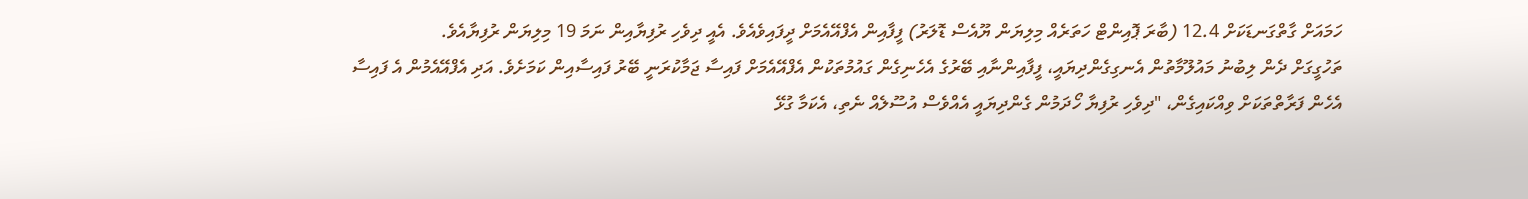ހަމައަށް ގާތްގަނޑަކަށް 12.4 (ބާރަ ޕޮއިންޓް ހަތަރެއް މިލިޔަން ޔޫއެސް ޑޮލަރު) ފީފާއިން އެފްއޭއެމަށް ދީފައިވެއެވެ. އެއީ ދިވެހި ރުފިޔާއިން ނަމަ 19 މިލިޔަން ރުފިޔާއެވެ.
ތަހުގީގަށް ދެން ލިބުނު މައުލޫމާތުން އެނގިގެންދިޔައީ، ފީފާއިންނާއި ބޭރުގެ އެހެނިގެން ގައުމުތަކުން އެފްއޭއެމަށް ފައިސާ ޖަމާކުރަނީ ބޭރު ފައިސާއިން ކަމަށެވެ. އަދި އެފްއޭއެމުން އެ ފައިސާ އެހެން ފަރާތްތަކަށް ވިއްކައިގެން، "ދިވެހި ރުފިޔާ ހޯދަމުން ގެންދިޔައީ އެއްވެސް އުސޫލެއް ނެތި، އެކަމާ ގުޅޭ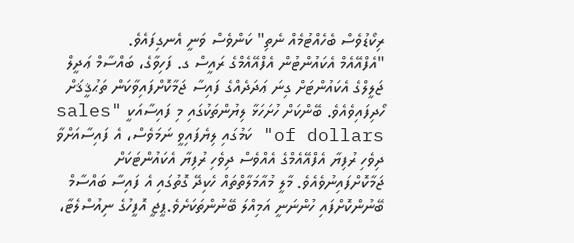ރިކޯޑުވެސް ބެހެއްޓުމެއް ނެތި" ކަންވެސް ވަނީ އެނގިފައެވެ.
"އެފްއޭއެމް އެކައުންޓުން އެފްއޭއެމްގެ ރައީސް ގ. ފަހިވާގެ، ބައްސާމް ޢަދީލް ޖަލީލްގެ އެކައުންޓަށް ގިނަ ޢަދަދެއްގެ ފައިސާ ޖަމާކޮށްފައިވާކަން ތަޙުޤީޤަށް ހޯދިފައިވެއެވެ. ބޭންކަށް ހުށަހަޅާ ލިޔުންތަކުގައި މި ފައިސާއަކީ "sales of dollars" ކަމުގައި ލިޔެފައިވީ ނަމަވެސް، އެ ފައިސާއަށްވާ ދިވެހި ރުފިޔާ އެފްއޭއެމްގެ އެއްވެސް ދިވެހި ރުފިޔާ އެކައުންޓަކަށް ޖަމާކޮށްފައިނުވެއެވެ. މާލީ މުއާމަލާތްތައް ހެކިދޭ ގޮތުގައި އެ ފައިސާ ބައްސާމް ބޭނުންކޮށްފައި ހުންނަނީ އަމިއްލަ ބޭނުންތަކަށެވެ.ޕީޖީ އޮފީހުގެ ނިއުސްލެޓާ،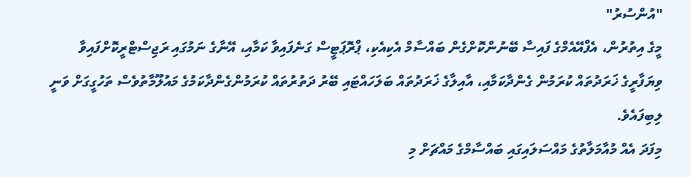"އުންސުރު"
މީގެ އިތުރުން، އެފްއޭއެމްގެ ފައިސާ ބޭނުންކޮށްގެން ބައްސާމް އެކިއެކި، ޕްރޮޕަޓީސް ގަނެފައިވާ ކަމާއި، އޭނާގެ ނަމުގައި ރަޖިސްޓްރީކޮށްފައިވާ ވިޔަފާރީގެ ޚަރަދުތައް ކުރަމުން ގެންދާކަމާއި، އާއިލާގެ ޚަރަދުތައް ބަލަހައްޓައި ބޭރު ދަތުރުތައް ކުރަމުންގެންދާކަމުގެ މައުލޫމާތުވެސް ތަހުގީގަށް ވަނީ ލިބިފައެވެ.
މިފަދަ އެއް މުއާމަލާތުގެ މައްސަލައިގައި ބައްސާމްގެ މައްޗަށް މި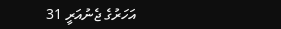އަހަރުގެ ޖެނުއަރީ 31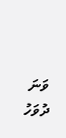ވަނަ ދުވަހު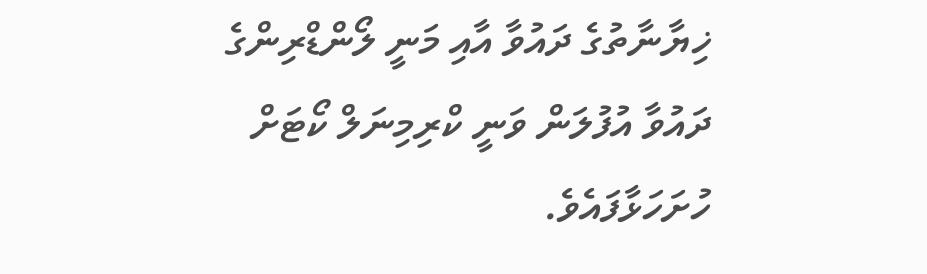ޚިޔާނާތުގެ ދައުވާ އާއި މަނީ ލޯންޑްރިންގެ ދައުވާ އުފުލަން ވަނީ ކްރިމިނަލް ކޯޓަށް ހުށަހަޅާފައެވެ.